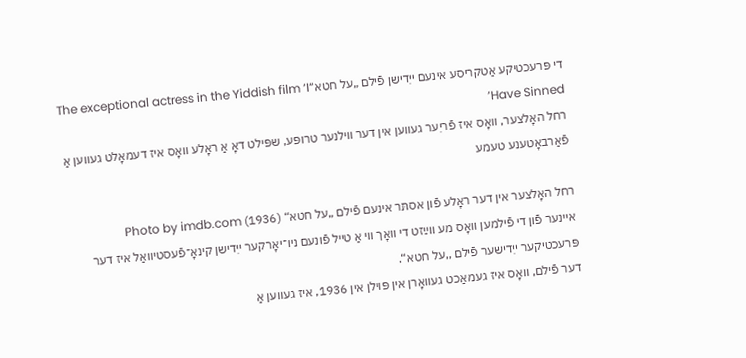די פּרעכטיקע אַטקריסע אינעם ייִדישן פֿילם „על חטא“The exceptional actress in the Yiddish film ‘I Have Sinned’
רחל האָלצער, וואָס איז פֿריִער געווען אין דער ווילנער טרופּע, שפּילט דאָ אַ ראָלע וואָס איז דעמאָלט געווען אַ פֿאַרבאָטענע טעמע

רחל האָלצער אין דער ראָלע פֿון אסתּר אינעם פֿילם „על חטא“ (1936) Photo by imdb.com
איינער פֿון די פֿילמען וואָס מע ווײַזט די וואָך ווי אַ טייל פֿונעם ניו־יאָרקער ייִדישן קינאָ־פֿעסטיוואַל איז דער פּרעכטיקער ייִדישער פֿילם ,,על חטא“.
דער פֿילם, וואָס איז געמאַכט געוואָרן אין פּוילן אין 1936, איז געווען אַ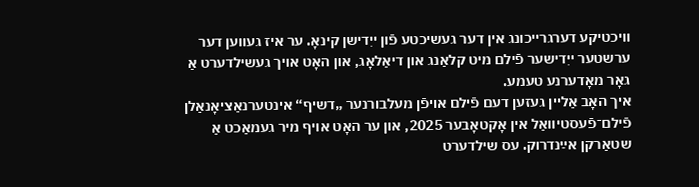וויכטיקע דערגרייכונג אין דער געשיכטע פֿון ייִדישן קינאָ. ער איז געווען דער ערשטער ייִדישער פֿילם מיט קלאַנג און דיאַלאָג, און האָט אויך געשילדערט אַ גאָר מאָדערנע טעמע.
איך האָב אַליין געזען דעם פֿילם אויפֿן מעלבורנער „דשיף“ אינטערנאַציאָנאַלן פֿילם־פֿעסטיוואַל אין אָקטאָבער 2025, און ער האָט אויף מיר געמאַכט אַ שטאַרקן אײַנדרוק. עס שילדערט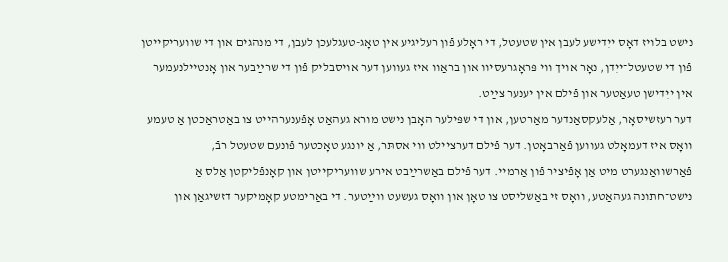נישט בלויז דאָס ייִדישע לעבן אין שטעטל, די ראָלע פֿון רעליגיע אין טאָג-טעגלעכן לעבן, די מנהגים און די שוועריקייטן פֿון די שטעטל־ייִדן, נאָר אויך ווי פּראָגרעסיוו און בראַוו איז געווען דער אויסבליק פֿון די שרײַבער און אָנטיילנעמער אין ייִדישן טעאַטער און פֿילם אין יענער צײַט.
דער רעזשיסאָר, אַלעקסאַנדער מאַרטען, און די שפּילער האָבן נישט מורא געהאַט אָפֿענערהייט צו באַטראַכטן אַ טעמע וואָס איז דעמאָלט געווען פֿאַרבאָטן. דער פֿילם דערציילט ווי אסתּר, אַ יונגע טאָכטער פֿונעם שטעטל רבֿ, פֿאַרשוואַנגערט מיט אַן אָפֿיציר פֿון אַרמיי. דער פֿילם באַשרײַבט אירע שוועריקייטן און קאָנפֿליקטן אַלס אַ נישט־חתונה געהאַטע, וואָס זי באַשליסט צו טאָן און וואָס געשעט ווײַטער. די באַרימטע קאָמיקער דזשיגאַן און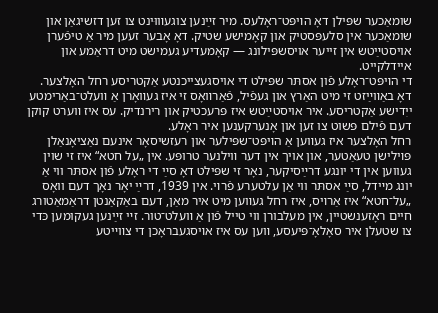שומאַכער שפּילן דאָ הױפּט־ראָלעס. מיר זײַנען צוגעװוּינט צו זען דזשיגאַן און שומאַכער אין סלעפּסטיק און קאָמישע שטיק. דאָ אָבער זעען מיר אַ טיפֿערן אויסטײַטש אין זייער אויסשפּילונג — קאָמעדיע געמישט מיט דראַמע און איידלקייט.
די הױפּט־ראָלע פֿון אסתּר שפּילט די אויסגעצייכנטע אַקטריסע רחל האָלצער. דאָ באַװײַזט זי מיט האַרץ און געפֿיל, פֿאַרװאָס זי איז געװאָרן אַ װעלט־באַרימטע ייִדישע אַקטריסע. איר אויסטײַטש איז פּרעכטיק און רירנדיק. עס איז װערט קוקן דעם פֿילם פּשוט צו זען און אָנערקענען איר ראָלע.
רחל האָלצער איז געװען אַ הױפּט־שפּילער און רעזשיסאָר אינעם נאַציאָנאַלן פּױלישן טעאַטער, און אויך אין דער װילנער טרופּע. אין „על חטא“ איז זי שוין געווען אין די יונגע דרײַסיקער, נאָר זי שפּילט דאָ סײַ די ראָלע פֿון אסתּר ווי אַ יונג מײדל, סײַ אסתּר ווי אַן עלטערע פֿרױ. אין 1939, דרײַ יאָר נאָך דעם וואָס „על־חטא“ איז אַרױס, איז רחל געװען מיט איר מאַן, דעם באַקאַנטן דראַמאַטורג חיים ראָזענשטיין, אין מעלבורן ווי טייל פֿון אַ װעלט־טור. זײ זײַנען געקומען כּדי צו שטעלן איר סאָלאָ־פּיעסע, װען עס איז אױסגעבראָכן די צװײטע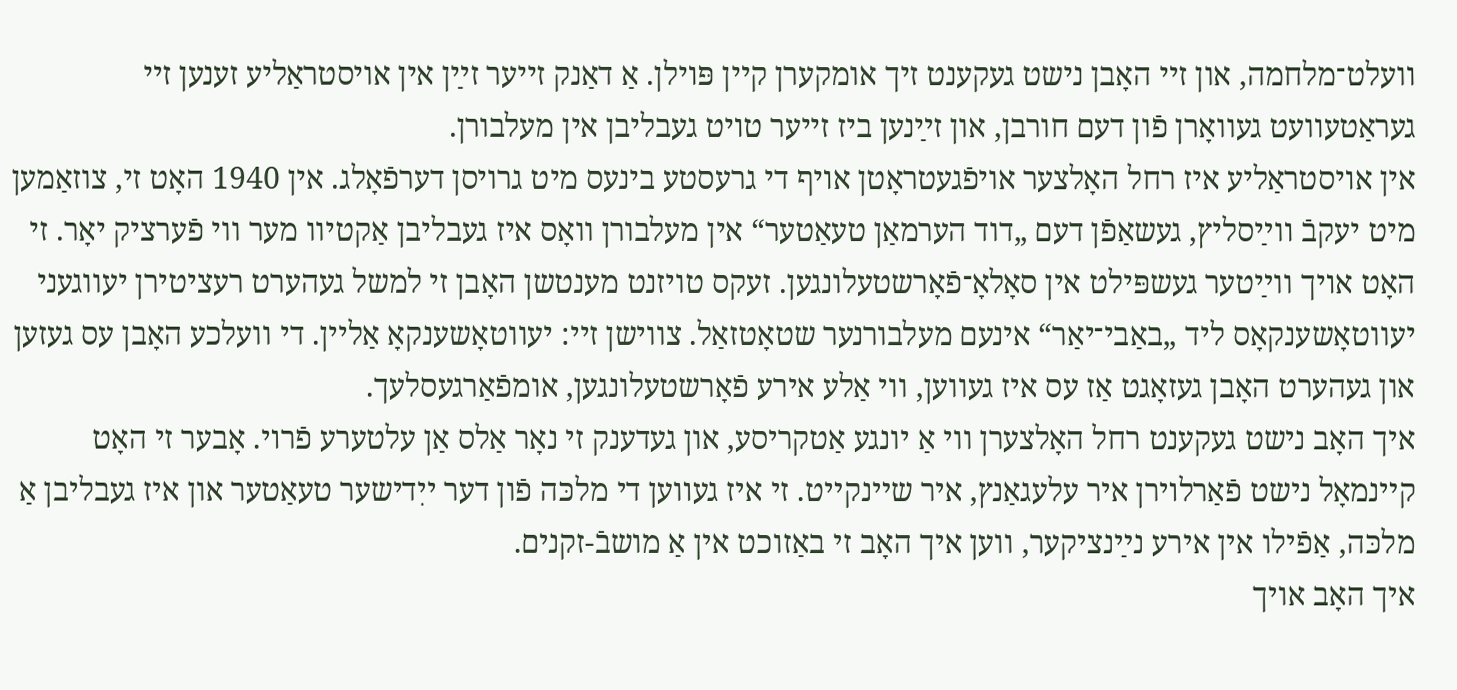װעלט־מלחמה, און זײ האָבן נישט געקענט זיך אומקערן קײן פּױלן. אַ דאַנק זייער זײַן אין אויסטראַליע זענען זײ געראַטעװעט געוואָרן פֿון דעם חורבן, און זײַנען ביז זייער טױט געבליבן אין מעלבורן.
אין אױסטראַליע איז רחל האָלצער אויפֿגעטראָטן אױף די גרעסטע בינעס מיט גרויסן דערפֿאָלג. אין 1940 האָט זי, צוזאַמען מיט יעקבֿ װײַסליץ, געשאַפֿן דעם „דוד הערמאַן טעאַטער“ אין מעלבורן וואָס איז געבליבן אַקטיוו מער ווי פֿערציק יאָר. זי האָט אױך ווײַטער געשפּילט אין סאָלאָ־פֿאָרשטעלונגען. זעקס טויזנט מענטשן האָבן זי למשל געהערט רעציטירן יעווגעני יעווטאָשענקאָס ליד „באַבי־יאַר“ אינעם מעלבורנער שטאָטזאַל. צווישן זיי: יעווטאָשענקאָ אַליין. די וועלכע האָבן עס געזען און געהערט האָבן געזאָגט אַז עס איז געווען, ווי אַלע אירע פֿאָרשטעלונגען, אומפֿאַרגעסלעך.
איך האָב נישט געקענט רחל האָלצערן ווי אַ יונגע אַטקריסע, און געדענק זי נאָר אַלס אַן עלטערע פֿרױ. אָבער זי האָט קײנמאָל נישט פֿאַרלױרן איר עלעגאַנץ, איר שײנקײט. זי איז געװען די מלכּה פֿון דער ייִדישער טעאַטער און איז געבליבן אַ מלכּה, אַפֿילו אין אירע נײַנציקער, ווען איך האָב זי באַזוכט אין אַ מושבֿ-זקנים.
איך האָב אויך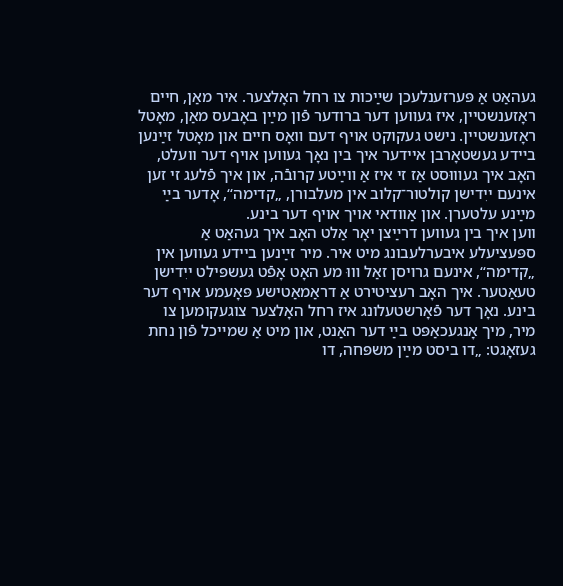געהאַט אַ פּערזענלעכן שײַכות צו רחל האָלצער. איר מאַן, חיים ראָזענשטיין, איז געװען דער ברודער פֿון מײַן באָבעס מאַן, מאָטל ראָזענשטיין. נישט געקוקט אויף דעם װאָס חיים און מאָטל זײַנען בײדע געשטאָרבן איידער איך בין נאָך געווען אויף דער וועלט, האָב איך געװוּסט אַז זי איז אַ װײַטע קרובֿה, און איך פֿלעג זי זען אינעם ייִדישן קולטור־קלוב אין מעלבורן, „קדימה“, אָדער בײַ מײַנע עלטערן. און אַוודאי אויך אויף דער בינע.
ווען איך בין געווען דרײַצן יאָר אַלט האָב איך געהאַט אַ ספּעציעלע איבערלעבונג מיט איר. מיר זײַנען ביידע געווען אין „קדימה“, אינעם גרױסן זאַל װוּ מע האָט אָפֿט געשפּילט ייִדישן טעאַטער. איך האָב רעציטירט אַ דראַמאַטישע פּאָעמע אויף דער בינע. נאָך דער פֿאָרשטעלונג איז רחל האָלצער צוגעקומען צו מיר, מיך אָנגעכאַפּט בײַ דער האַנט, און מיט אַ שמײכל פֿון נחת געזאָגט: „דו ביסט מײַן משפּחה, דו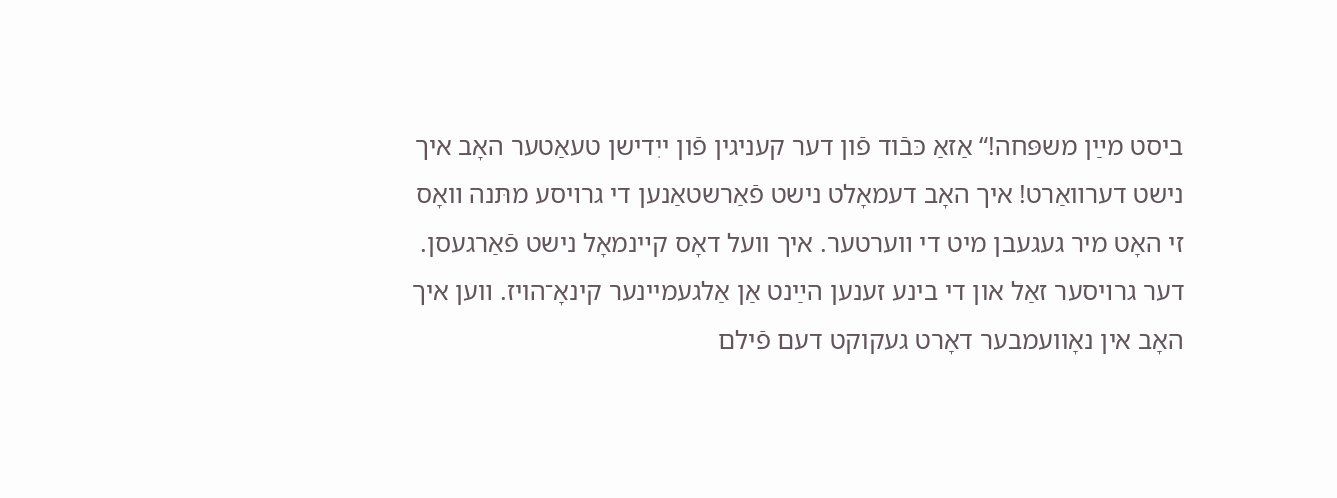ביסט מײַן משפּחה!“ אַזאַ כּבֿוד פֿון דער קעניגין פֿון ייִדישן טעאַטער האָב איך נישט דערװאַרט! איך האָב דעמאָלט נישט פֿאַרשטאַנען די גרױסע מתּנה װאָס זי האָט מיר געגעבן מיט די װערטער. איך וועל דאָס קײנמאָל נישט פֿאַרגעסן.
דער גרױסער זאַל און די בינע זענען הײַנט אַן אַלגעמיינער קינאָ־הויז. װען איך האָב אין נאָוועמבער דאָרט געקוקט דעם פֿילם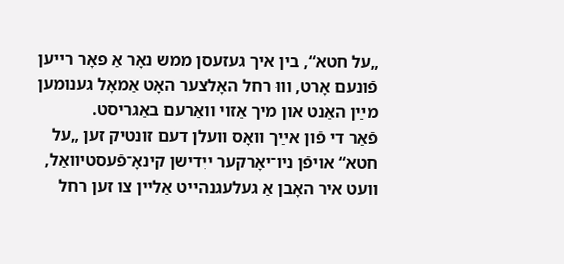„על חטא“, בין איך געזעסן ממש נאָר אַ פּאָר רײען פֿונעם אָרט, וווּ רחל האָלצער האָט אַמאָל גענומען מײַן האַנט און מיך אַזוי וואַרעם באַגריסט.
פֿאַר די פֿון אײַך וואָס וועלן דעם זונטיק זען „על חטא“ אויפֿן ניו־יאָרקער ייִדישן קינאָ־פֿעסטיוואַל, װעט איר האָבן אַ געלעגנהײט אַליין צו זען רחל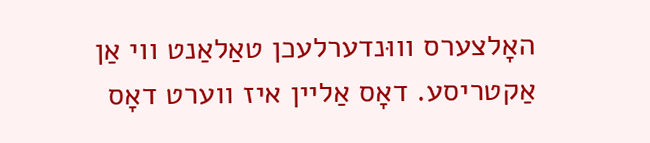האָלצערס וווּנדערלעכן טאַלאַנט ווי אַן אַקטריסע. דאָס אַליין איז ווערט דאָס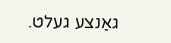גאַנצע געלט.